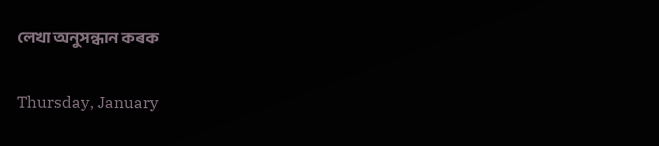লেখা অনুসন্ধান কৰক

Thursday, January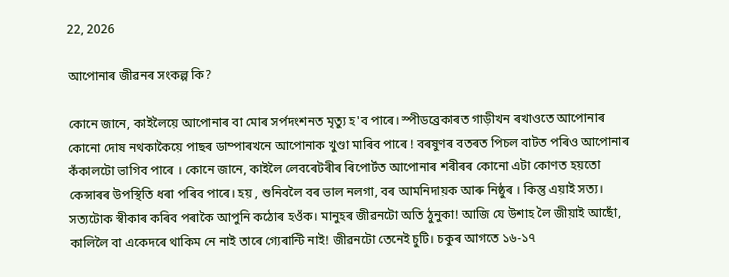22, 2026

আপোনাৰ জী‌ৱনৰ সংকল্প কি?

কোনে জানে, কাইলৈয়ে আপোনাৰ বা মোৰ সৰ্পদংশনত মৃত্যু হ'ব পাৰে। স্পীডব্ৰেকাৰত গাড়ীখন ৰখাওতে আপোনাৰ কোনো দোষ নথকাকৈয়ে পাছৰ ডাম্পাৰখনে আপোনাক খুণ্ডা মাৰিব পাৰে ! বৰষুণৰ বতৰত পিচল বাটত পৰিও আপোনাৰ কঁকালটো ভাগিব পাৰে । কোনে জানে, কাইলৈ লেবৰেটৰীৰ ৰিপোৰ্টত আপোনাৰ শৰীৰৰ কোনো এটা কোণত হয়তো কেন্সাৰৰ উপস্থিতি ধৰা পৰিব পাৰে। হয় , শুনিবলৈ বৰ ভাল নলগা, বৰ আমনিদায়ক আৰু নিষ্ঠুৰ । কিন্তু এয়াই সত্য। সত্যটোক স্বীকাৰ কৰিব পৰাকৈ আপুনি কঠোৰ হওঁক। মানুহৰ জীৱনটো অতি ঠুনুকা! আজি যে উশাহ লৈ জীয়াই আছোঁ, কালিলৈ বা একেদৰে থাকিম নে নাই তাৰে গ্যেৰান্টি নাই! জীৱনটো তেনেই চুটি। চকুৰ আগতে ১৬-১৭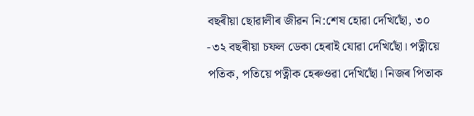বছৰীয়া ছোৱালীৰ জী‌ৱন নি:শেষ হোৱা দেখিছোঁ, ৩০ -৩২ বছৰীয়া চফল ডেকা হেৰাই যোৱা দেখিছোঁ। পত্নীয়ে পতিক, পতিয়ে পত্নীক হেৰুওৱা দেখিছোঁ। নিজৰ পিতাক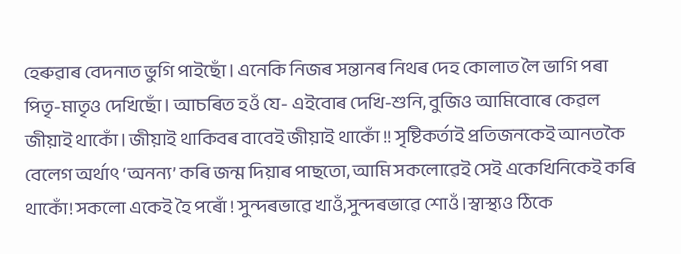হেৰুৱাৰ বেদনাত ভুগি পাইছোঁ। এনেকি নিজৰ সন্তানৰ নিথৰ দেহ কোলাত লৈ ভাগি পৰা পিতৃ-মাতৃও দেখিছোঁ। আচৰিত হওঁ যে- এইবোৰ দেখি-শুনি, বুজিও আমিবোৰে কেৱল জীয়াই থাকোঁ। জীয়াই থাকিবৰ বাবেই জীয়াই থাকোঁ !! সৃষ্টিকৰ্তাই প্ৰতিজনকেই আনতকৈ বেলেগ অৰ্থাৎ ‘অনন্য’ কৰি জন্ম দিয়াৰ পাছতো, আমি সকলোৱেই সেই একেখিনিকেই কৰি থাকোঁ! সকলো একেই হৈ পৰোঁ ! সুন্দৰভাৱে খাওঁ,সুন্দৰভাৱে শোওঁ।স্বাস্থ্যও ঠিকে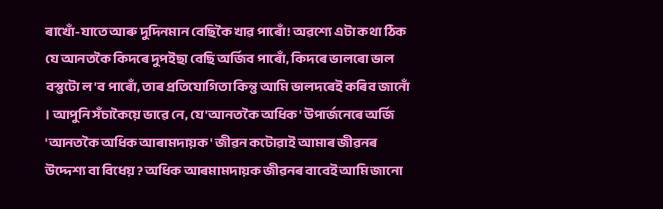ৰাখোঁ-যাতে আৰু দুদিনমান বেছিকৈ খাৱ পাৰোঁ! অৱশ্যে এটা কথা ঠিক যে আনতকৈ কিদৰে দুপইছা বেছি অৰ্জিব পাৰোঁ, কিদৰে ভালৰো ভাল বস্তুটো ল'ব পাৰোঁ, তাৰ প্ৰতিযোগিতা কিন্তু আমি ভালদৰেই কৰিব জানোঁ । আপুনি সঁচাকৈয়ে ভাৱে নে, যে 'আনতকৈ অধিক' উপাৰ্জনেৰে অৰ্জি 'আনতকৈ অধিক আৰামদায়ক' জীৱন কটোৱাই আমাৰ জীৱনৰ উদ্দেশ্য বা বিধেয় ? অধিক আৰমামদায়ক জীৱনৰ বাবেই আমি জানো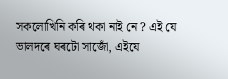সকলোখিনি কৰি থকা নাই নে ? এই যে ভালদৰে ঘৰটো সাজোঁ, এইযে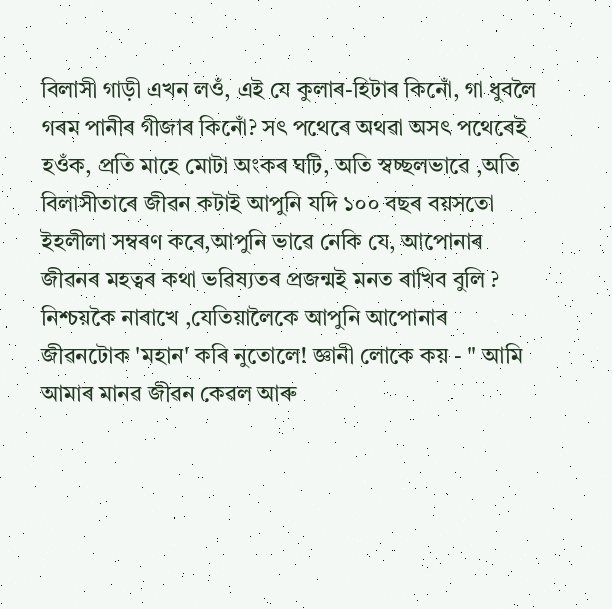বিলাসী গাড়ী এখন লওঁ, এই যে কুলাৰ-হিটাৰ কিনোঁ, গা ধুবলৈ গৰম পানীৰ গীজাৰ কিনোঁ? সৎ পথেৰে অথ‌ৱা অসৎ পথেৰেই হওঁক, প্ৰতি মাহে মোটা অংকৰ ঘটি, অতি স্বচ্ছলভাৱে ,অতি বিলাসীতাৰে জীৱন কটাই আপুনি যদি ১০০ বছৰ বয়সতো ইহলীলা সম্বৰণ কৰে,আপুনি ভাৱে নেকি যে, আপোনাৰ জীৱনৰ মহত্বৰ কথা ভৱিষ্যতৰ প্ৰজন্মই মনত ৰাখিব বুলি ? নিশ্চয়কৈ নাৰাখে ,যেতিয়ালৈকে আপুনি আপোনাৰ জীৱনটোক 'মহান' কৰি নুতোলে! জ্ঞানী লোকে কয় - " আমি আমাৰ মানৱ জীৱন কেৱল আৰু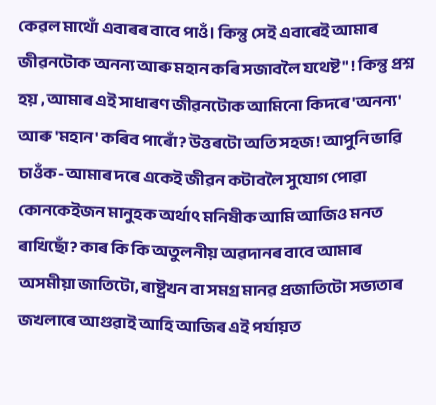কেৱল মাথোঁ এবাৰৰ বাবে পাওঁ। কিন্তু সেই এবাৰেই আমাৰ জীৱনটোক অনন্য আৰু মহান কৰি সজাবলৈ যথেষ্ট" ! কিন্তু প্ৰশ্ন হয় , আমাৰ এই সাধাৰণ জীৱনটোক আমিনো কিদৰে 'অনন্য' আৰু 'মহান' কৰিব পাৰোঁ? উত্তৰটো অতি সহজ! আপুনি ভাৱি চাওঁক- আমাৰ দৰে একেই জীৱন কটাবলৈ সুযোগ পোৱা কোনকেইজন মানুহক অৰ্থাৎ মনিষীক আমি আজিও মনত ৰাখিছোঁ? কাৰ কি কি অতুলনীয় অৱদানৰ বাবে আমাৰ অসমীয়া জাতিটো, ৰাষ্ট্ৰখন বা সমগ্ৰ মানৱ প্ৰজাতিটো সভ্যতাৰ জখলাৰে আগুৱাই আহি আজিৰ এই পৰ্যায়ত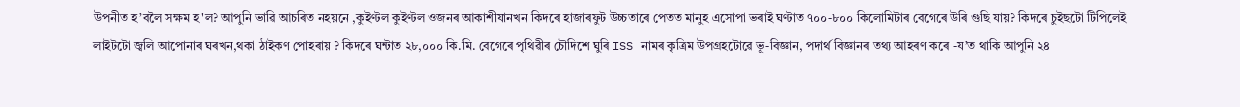উপনীত হ’বলৈ সক্ষম হ'ল? আপুনি ভাৱি আচৰিত নহয়নে ,কুইণ্টল কুইণ্টল ওজনৰ আকাশীযানখন কিদৰে হাজাৰফুট উচ্চতাৰে পেতত মানুহ এসোপা ভৰাই ঘণ্টাত ৭০০-৮০০ কিলোমিটাৰ বেগেৰে উৰি গুছি যায়? কিদৰে চুইছটো টিপিলেই লাইটটো জ্বলি আপোনাৰ ঘৰখন,থকা ঠাইকণ পোহৰায় ? কিদৰে ঘন্টাত ২৮,০০০ কি.মি. বেগেৰে পৃথি‌ৱীৰ চৌদিশে ঘুৰি ISS নামৰ কৃত্ৰিম উপগ্ৰহটো‌ৱে ভূ-বিজ্ঞান, পদাৰ্থ বিজ্ঞানৰ তথ্য আহৰণ কৰে -য’ত থাকি আপুনি ২৪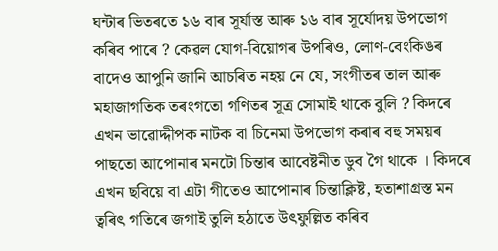ঘন্টাৰ ভিতৰতে ১৬ বাৰ সূৰ্যাস্ত আৰু ১৬ বাৰ সূৰ্যোদয় উপভোগ কৰিব পাৰে ? কে‌ৱল য‌োগ-বিয়োগৰ উপৰিও, লোণ-বেংকিঙৰ বাদেও আপুনি জানি আচৰিত নহয় নে যে, সংগীতৰ তাল আৰু মহাজাগতিক তৰংগতো গণিতৰ সূত্ৰ সোমাই থাকে বুলি ? কিদৰে এখন ভাৱোদ্দীপক নাটক বা চিনেমা উপভোগ কৰাৰ বহু সময়ৰ পাছতো আপোনাৰ মনটো চিন্তাৰ আবেষ্টনীত ডুব গৈ থাকে । কিদৰে এখন ছবিয়ে বা এটা গীতেও আপোনাৰ চিন্তাক্লিষ্ট, হতাশাগ্ৰস্ত মন ত্বৰিৎ গতিৰে জগাই তুলি হঠাতে উৎফুল্লিত কৰিব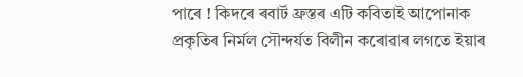পাৰে ! কিদৰে ৰবাৰ্ট ফ্ৰস্তৰ এটি কবিতাই আপোনাক প্ৰকৃতিৰ নিৰ্মল সৌন্দৰ্যত বিলীন কৰো‌ৱাৰ লগতে ইয়াৰ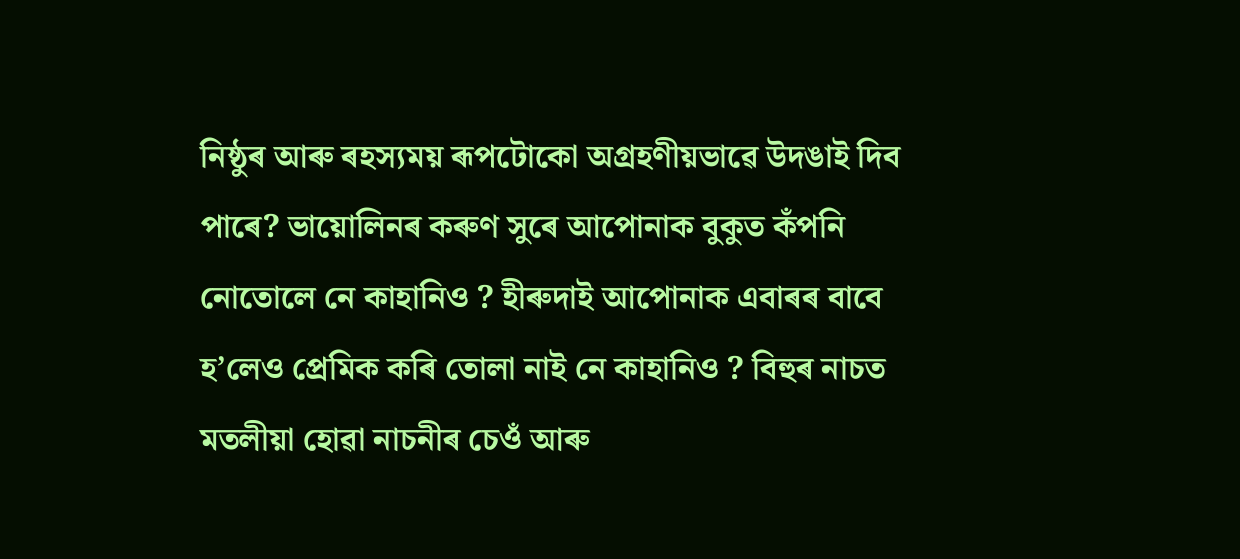নিষ্ঠুৰ আৰু ৰহস্যময় ৰূপটোকো অগ্ৰহণীয়ভা‌ৱে উদঙাই দিব পাৰে? ভায়োলিনৰ কৰুণ সুৰে আপোনাক বুকুত কঁপনি নোতোলে নে কাহানিও ? হীৰুদাই আপোনাক এবাৰৰ বাবে হ’লেও প্ৰেমিক কৰি তোলা নাই নে কাহানিও ? বিহুৰ নাচত মতলীয়া হো‌ৱা নাচনীৰ চেওঁ আৰু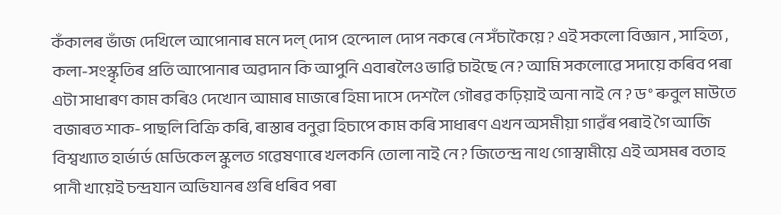কঁকালৰ ভাঁজ দেখিলে আপোনাৰ মনে দল্ দোপ হেন্দোল দোপ নকৰে নে সঁচাকৈয়ে ? এই সকলো বিজ্ঞান , সাহিত্য , কলা-সংস্কৃতিৰ প্ৰতি আপোনাৰ অৱদান কি আপুনি এবাৰলৈও ভাৱি চাইছে নে? আমি সকলো‌ৱে সদায়ে কৰিব পৰা এটা সাধাৰণ কাম কৰিও দেখোন আমাৰ মাজৰে হিমা দাসে দেশলৈ গৌৰ‌ৱ কঢ়িয়াই অনা নাই নে ? ড° ৰুবুল মাউতে বজাৰত শাক-পাছলি বিক্ৰি কৰি, ৰাস্তাৰ বনুৱা হিচাপে কাম কৰি সাধাৰণ এখন অসমীয়া গাৱঁৰ পৰাই গৈ আজি বিশ্বখ্যাত হাৰ্ভাৰ্ড মেডিকেল স্কুলত গৱেষণাৰে খলকনি তোলা নাই নে ? জিতেন্দ্ৰ নাথ গোস্বামীয়ে এই অসমৰ বতাহ পানী খায়েই চন্দ্ৰযান অভিযানৰ গুৰি ধৰিব পৰা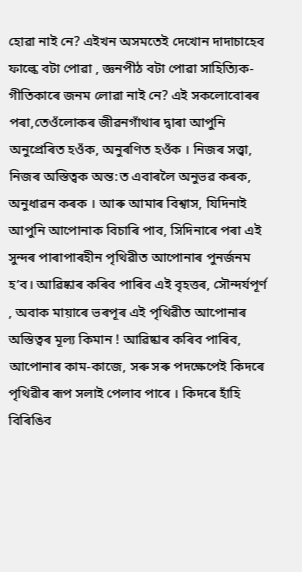হোৱা নাই নে? এইখন অসমতেই দেখোন দাদাচাহেব ফাল্কে বটা পোৱা , জ্ঞনপীঠ বটা পোৱা সাহিত্যিক-গীতিকাৰে জনম লোৱা নাই নে? এই সকলোবোৰৰ পৰা,তেওঁলোকৰ জীৱনগাঁথাৰ দ্বাৰা আপুনি অনুপ্ৰেৰিত হওঁক, অনুৰণিত হওঁক । নিজৰ সত্ত্বা, নিজৰ অস্তিত্বক অন্ত:ত এবাৰলৈ অনুভ‌ৱ কৰক, অনুধা‌ৱন কৰক । আৰু আমাৰ বিশ্বাস, যিদিনাই আপুনি আপোনাক বিচাৰি পাব, সিদিনাৰে পৰা এই সুন্দৰ পাৰাপাৰহীন পৃথি‌ৱীত আপোনাৰ পুনৰ্জনম হ’ব। আ‌ৱিষ্কাৰ কৰিব পাৰিব এই বৃহত্তৰ, সৌন্দৰ্যপূৰ্ণ , অবাক মায়াৰে ভৰপূৰ এই পৃথি‌ৱীত আপোনাৰ অস্তিত্বৰ মূল্য কিমান ! আ‌ৱিষ্কাৰ কৰিব পাৰিব, আপোনাৰ কাম-কাজে, সৰু সৰু পদক্ষেপেই কিদৰে পৃথি‌ৱীৰ ৰূপ সলাই পেলাব পাৰে । কিদৰে হাঁহি বিৰিঙিব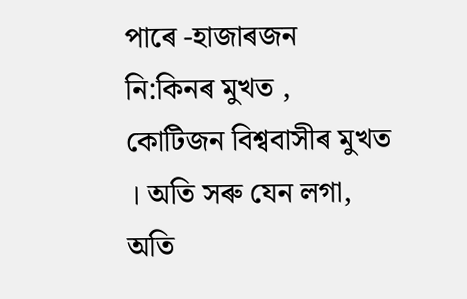পাৰে -হাজাৰজন নি:কিনৰ মুখত , কোটিজন বিশ্ববাসীৰ মুখত । অতি সৰু যেন লগা, অতি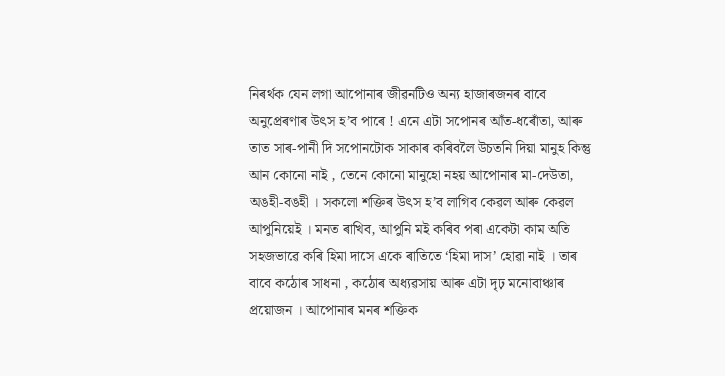নিৰৰ্থক যেন লগা আপোনাৰ জী‌ৱনটিও অন্য হাজাৰজনৰ বাবে অনুপ্ৰেৰণাৰ উৎস হ’ব পাৰে ! এনে এটা সপোনৰ আঁত-ধৰোঁতা, আৰু তাত সাৰ-পানী দি সপোনটোক সাকাৰ কৰিবলৈ উচতনি দিয়া মানুহ কিন্তু আন কোনো নাই , তেনে কোনো মানুহো নহয় আপোনাৰ মা-দেউতা, অঙহী-বঙহী । সকলো শক্তিৰ উৎস হ’ব লাগিব কে‌ৱল আৰু কে‌ৱল আপুনিয়েই । মনত ৰাখিব, আপুনি মই কৰিব পৰা একেটা কাম অতি সহজভা‌ৱে কৰি হিমা দাসে একে ৰাতিতে ‘হিমা দাস’ হো‌ৱা নাই । তাৰ বাবে কঠোৰ সাধনা , কঠোৰ অধ্য‌ৱসায় আৰু এটা দৃঢ় মনোবাঞ্চাৰ প্ৰয়োজন । আপোনাৰ মনৰ শক্তিক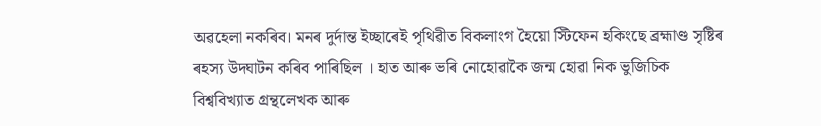অ‌ৱহেলা নকৰিব। মনৰ দুৰ্দান্ত ইচ্ছাৰেই পৃথি‌ৱীত বিকলাংগ হৈয়ো স্টিফেন হকিংছে ব্ৰহ্মাণ্ড সৃষ্টিৰ ৰহস্য উদ্ঘাটন কৰিব পাৰিছিল । হাত আৰু ভৰি নোহো‌ৱাকৈ জন্ম হো‌ৱা নিক ভুজিচিক বিশ্ববিখ্যাত গ্ৰন্থলেখক আৰু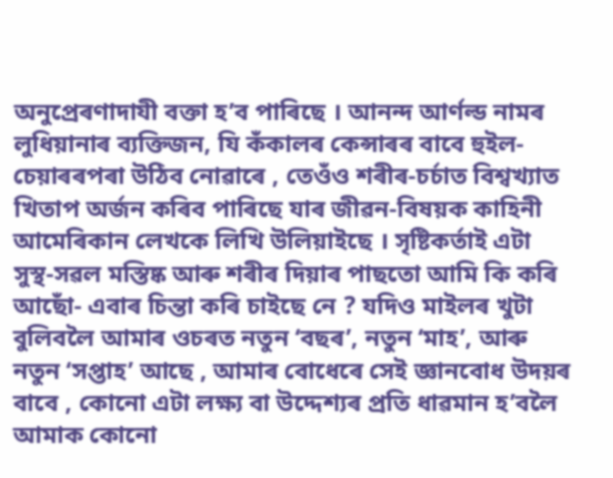অনুপ্ৰেৰণাদাযী বক্তা হ’ব পাৰিছে । আনন্দ আৰ্ণল্ড নামৰ লুধিয়ানাৰ ব্যক্তিজন, যি কঁকালৰ কেন্সাৰৰ বাবে হুইল-চেয়াৰৰপৰা উঠিব নো‌ৱাৰে , তেওঁও শৰীৰ-চৰ্চাত বিশ্বখ্যাত খিতাপ অৰ্জন কৰিব পাৰিছে যাৰ জী‌ৱন-বিষয়ক কাহিনী আমেৰিকান লেখকে লিখি উলিয়াইছে । সৃষ্টিকৰ্তাই এটা সুস্থ-স‌ৱল মস্তিষ্ক আৰু শৰীৰ দিয়াৰ পাছতো আমি কি কৰি আছোঁ- এবাৰ চিন্তা কৰি চাইছে নে ? যদিও মাইলৰ খুটা বুলিবলৈ আমাৰ ওচৰত নতুন ‘বছৰ’, নতুন ‘মাহ’, আৰু নতুন ‘সপ্তাহ’ আছে , আমাৰ বোধেৰে সেই জ্ঞানবোধ উদয়ৰ বাবে , কোনো এটা লক্ষ্য বা উদ্দেশ্যৰ প্ৰতি ধা‌ৱমান হ’বলৈ আমাক কোনো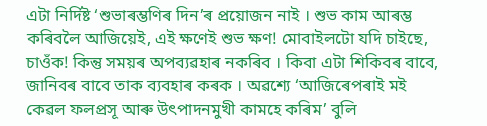এটা নিৰ্দিষ্ট ‘শুভাৰম্ভণিৰ দিন’ৰ প্ৰয়োজন নাই । শুভ কাম আৰম্ভ কৰিবলৈ আজিয়েই, এই ক্ষণেই শুভ ক্ষণ! মোবাইলটো যদি চাইছে, চাওঁক! কিন্তু সময়ৰ অপব্যৱহাৰ নকৰিব । কিবা এটা শিকিবৰ বাবে, জানিবৰ বাবে তাক ব্যবহাৰ কৰক । অৱশ্যে ‘আজিৰেপৰাই মই কেৱল ফলপ্ৰসূ আৰু উৎপাদনমুখী কামহে কৰিম’ বুলি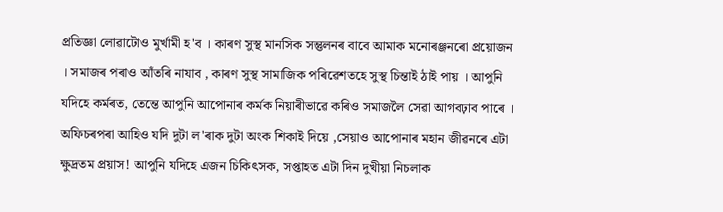প্ৰতিজ্ঞা লোৱাটোও মুৰ্খামী হ'ব । কাৰণ সুস্থ মানসিক সন্তুলনৰ বাবে আমাক মনোৰঞ্জনৰো প্ৰয়োজন । সমাজৰ পৰাও আঁতৰি নাযাব , কাৰণ সুস্থ সামাজিক পৰিৱেশতহে সুস্থ চিন্তাই ঠাই পায় । আপুনি যদিহে কৰ্মৰত, তেন্তে আপুনি আপোনাৰ কৰ্মক নিয়াৰীভাৱে কৰিও সমাজলৈ সেৱা আগবঢ়াব পাৰে । অফিচৰপৰা আহিও যদি দুটা ল'ৰাক দুটা অংক শিকাই দিয়ে ,সেয়াও আপোনাৰ মহান জীৱনৰে এটা ক্ষুদ্ৰতম প্ৰয়াস! আপুনি যদিহে এজন চিকিৎসক, সপ্তাহত এটা দিন দুখীয়া নিচলাক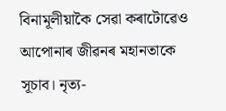বিনামূলীয়াকৈ সেৱা কৰাটোৱেও আপোনাৰ জীৱনৰ মহানতাকে সূচাব। নৃত্য-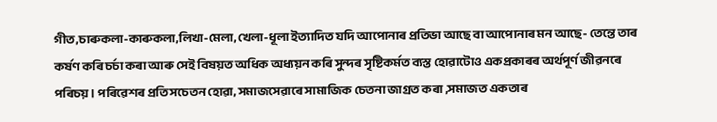গীত,চাৰুকলা-কাৰুকলা,লিখা-মেলা, খেলা-ধূলা ইত্যাদিত যদি আপোনাৰ প্ৰতিভা আছে বা আপোনাৰ মন আছে- তেন্তে তাৰ কৰ্ষণ কৰি চৰ্চা কৰা আৰু সেই বিষয়ত অধিক অধ্যয়ন কৰি সুন্দৰ সৃষ্টিকৰ্মত ব্যস্ত হোৱাটোও একপ্ৰকাৰৰ অৰ্থপূৰ্ণ জীৱনৰে পৰিচয় । পৰিৱেশৰ প্ৰতি সচেতন হোৱা, সমাজসেৱাৰে সামাজিক চেতনা জাগ্ৰত কৰা ,সমাজত একতাৰ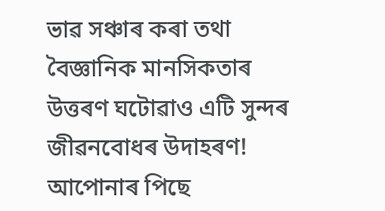ভাৱ সঞ্চাৰ কৰা তথা বৈজ্ঞানিক মানসিকতাৰ উত্তৰণ ঘটোৱাও এটি সুন্দৰ জীৱনবোধৰ উদাহৰণ! আপোনাৰ পিছে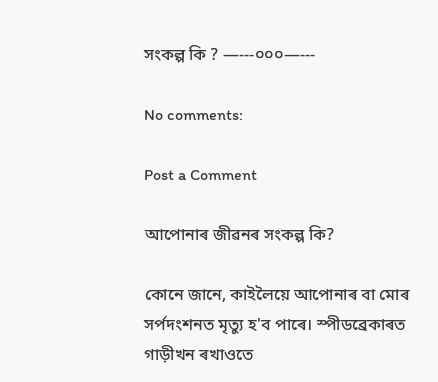সংকল্প কি ? —---০০০—---

No comments:

Post a Comment

আপোনাৰ জী‌ৱনৰ সংকল্প কি?

কোনে জানে, কাইলৈয়ে আপোনাৰ বা মোৰ সৰ্পদংশনত মৃত্যু হ'ব পাৰে। স্পীডব্ৰেকাৰত গাড়ীখন ৰখাওতে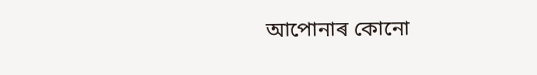আপোনাৰ কোনো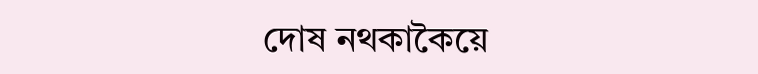দোষ নথকাকৈয়ে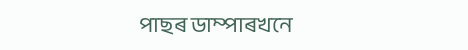পাছৰ ডাম্পাৰখনে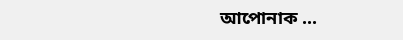আপোনাক ...